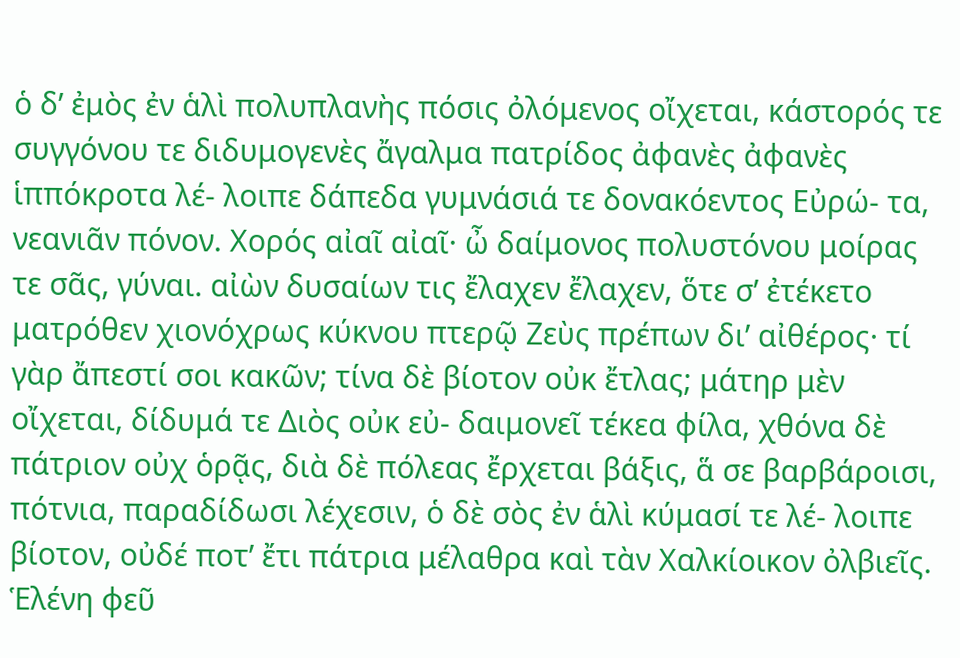ὁ δʼ ἐμὸς ἐν ἁλὶ πολυπλανὴς πόσις ὀλόμενος οἴχεται, κάστορός τε συγγόνου τε διδυμογενὲς ἄγαλμα πατρίδος ἀφανὲς ἀφανὲς ἱππόκροτα λέ- λοιπε δάπεδα γυμνάσιά τε δονακόεντος Εὐρώ- τα, νεανιᾶν πόνον. Χορός αἰαῖ αἰαῖ· ὦ δαίμονος πολυστόνου μοίρας τε σᾶς, γύναι. αἰὼν δυσαίων τις ἔλαχεν ἔλαχεν, ὅτε σʼ ἐτέκετο ματρόθεν χιονόχρως κύκνου πτερῷ Ζεὺς πρέπων διʼ αἰθέρος· τί γὰρ ἄπεστί σοι κακῶν; τίνα δὲ βίοτον οὐκ ἔτλας; μάτηρ μὲν οἴχεται, δίδυμά τε Διὸς οὐκ εὐ- δαιμονεῖ τέκεα φίλα, χθόνα δὲ πάτριον οὐχ ὁρᾷς, διὰ δὲ πόλεας ἔρχεται βάξις, ἅ σε βαρβάροισι, πότνια, παραδίδωσι λέχεσιν, ὁ δὲ σὸς ἐν ἁλὶ κύμασί τε λέ- λοιπε βίοτον, οὐδέ ποτʼ ἔτι πάτρια μέλαθρα καὶ τὰν Χαλκίοικον ὀλβιεῖς. Ἑλένη φεῦ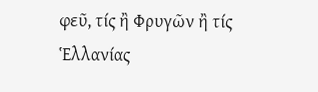φεῦ, τίς ἢ Φρυγῶν ἢ τίς Ἑλλανίας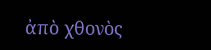ἀπὸ χθονὸς